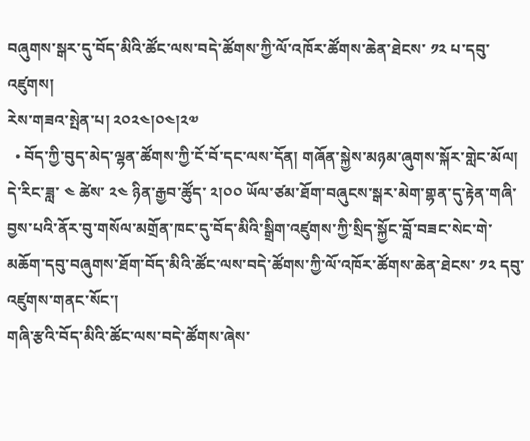བཞུགས་སྒར་དུ་བོད་མིའི་ཚོང་ལས་བདེ་ཚོགས་ཀྱི་ལོ་འཁོར་ཚོགས་ཆེན་ཐེངས་ ༡༢ པ་དབུ་འཛུགས།
རེས་གཟའ་སྤེན་པ། ༢༠༢༤།༠༤།༢༧
  • བོད་ཀྱི་བུད་མེད་ལྷན་ཚོགས་ཀྱི་ངོ་བོ་དང་ལས་དོན། གཞོན་སྐྱེས་མཉམ་ཞུགས་སྐོར་གླེང་མོལ།
དེ་རིང་ཟླ་ ༤ ཚེས་ ༢༤ ཉིན་རྒྱབ་ཚོུད་ ༢།༠༠ ཡོལ་ཙམ་ཐོག་བཞུངས་སྒར་མེག་གྷན་དུ་རྟེན་གཞི་བྱས་པའི་ནོར་བུ་གསོལ་མགྲོན་ཁང་དུ་བོད་མིའི་སྒྲིག་འཛུགས་ཀྱི་སྲིད་སྐྱོང་བློ་བཟང་སེང་གེ་མཆོག་དབུ་བཞུགས་ཐོག་བོད་མིའི་ཚོང་ལས་བདེ་ཚོགས་ཀྱི་ལོ་འཁོར་ཚོགས་ཆེན་ཐེངས་ ༡༢ དབུ་འཛུགས་གནང་སོང་།
གཞི་རྩའི་བོད་མིའི་ཚོང་ལས་བདེ་ཚོགས་ཞེས་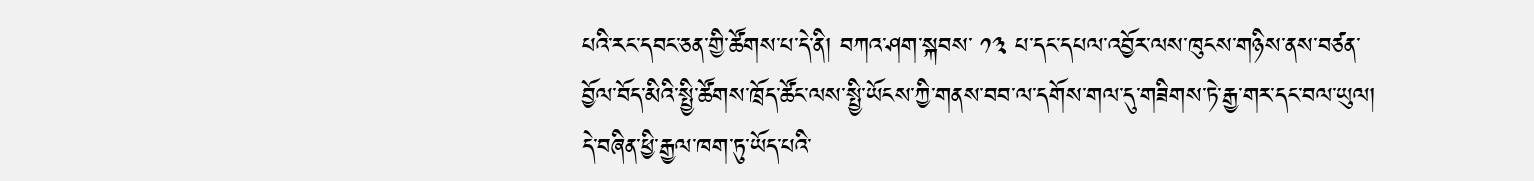པའི་རང་དབང་ཅན་གྱི་ཚོགས་པ་དེ་ནི། བཀའ་ཤག་སྐབས་ ༡༣ པ་དང་དཔལ་འབྱོར་ལས་ཁུངས་གཉིས་ནས་བཙན་བྱོལ་བོད་མིའི་སྤྱི་ཚོགས་ཁྲོད་ཚོང་ལས་སྤྱི་ཡོངས་ཀྱི་གནས་བབ་ལ་དགོས་གལ་དུ་གཟིགས་ཏེ་རྒྱ་གར་དང་བལ་ཡུལ། དེ་བཞིན་ཕྱི་རྒྱལ་ཁག་ཏུ་ཡོད་པའི་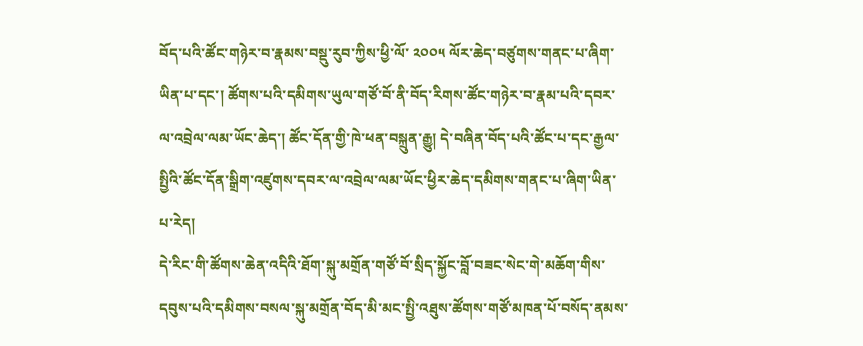བོད་པའི་ཚོང་གཉེར་བ་རྣམས་བསྡུ་རུབ་ཀྱིས་ཕྱི་ལོ་ ༢༠༠༥ ལོར་ཆེད་བཙུགས་གནང་པ་ཞིག་ཡིན་པ་དང་། ཚོགས་པའི་དམིགས་ཡུལ་གཙོ་བོ་ནི་བོད་རིགས་ཚོང་གཉེར་བ་རྣམ་པའི་དབར་ལ་འབྲེལ་ལམ་ཡོང་ཆེད་། ཚོང་དོན་གྱི་ཁེ་ཕན་བསྐྲུན་རྒྱུ། དེ་བཞིན་བོད་པའི་ཚོང་པ་དང་རྒྱལ་སྤྱིའི་ཚོང་དོན་སྒྲིག་འཛུགས་དབར་ལ་འབྲེལ་ལམ་ཡོང་ཕྱིར་ཆེད་དམིགས་གནང་པ་ཞིག་ཡིན་པ་རེད།
དེ་རིང་གི་ཚོགས་ཆེན་འདིའི་ཐོག་སྐུ་མགྲོན་གཙོ་བོ་སྲིད་སྐྱོང་བློ་བཟང་སེང་གེ་མཆོག་གིས་དབུས་པའི་དམིགས་བསལ་སྐུ་མགྲོན་བོད་མི་མང་སྤྱི་འཐུས་ཚོགས་གཙོ་མཁན་པོ་བསོད་ནམས་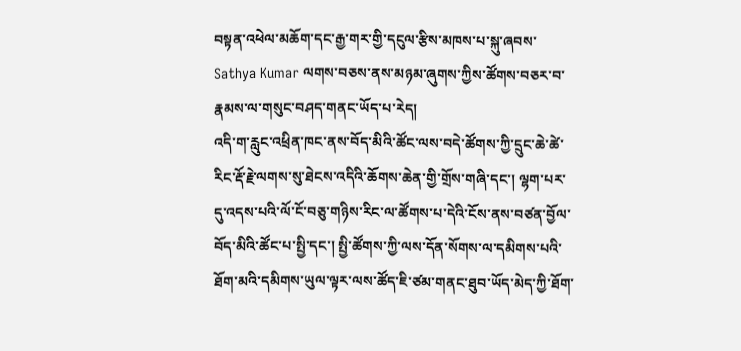བསྟན་འཕེལ་མཆོག་དང་རྒྱ་གར་གྱི་དངུལ་རྩིས་མཁས་པ་སྐུ་ཞབས་ Sathya Kumar ལགས་བཅས་ནས་མཉམ་ཞུགས་ཀྱིས་ཚོགས་བཅར་བ་རྣམས་ལ་གསུང་བཤད་གནང་ཡོད་པ་རེད།
འདི་ག་རླུང་འཕྲིན་ཁང་ནས་བོད་མིའི་ཚོང་ལས་བདེ་ཚོགས་ཀྱི་དྲུང་ཆེ་ཚེ་རིང་རྡོ་རྗེ་ལགས་སུ་ཐེངས་འདིའི་ཆོགས་ཆེན་གྱི་གྲོས་གཞི་དང་། ལྷག་པར་དུ་འདས་པའི་ལོ་ངོ་བཅུ་གཉིས་རིང་ལ་ཚོགས་པ་དེའི་ངོས་ནས་བཙན་བྱོལ་བོད་མིའི་ཚོང་པ་སྤྱི་དང་། སྤྱི་ཚོགས་ཀྱི་ལས་དོན་སོགས་ལ་དམིགས་པའི་ཐོག་མའི་དམིགས་ཡུལ་ལྟར་ལས་ཚོད་ཇི་ཙམ་གནང་ཐུབ་ཡོད་མེད་ཀྱི་ཐོག་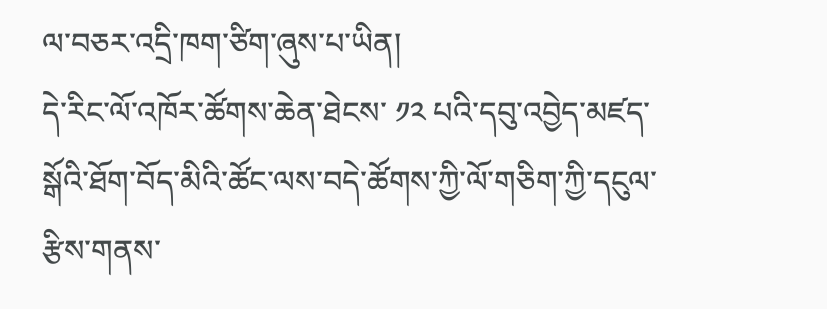ལ་བཅར་འདྲི་ཁག་ཙིག་ཞུས་པ་ཡིན།
དེ་རིང་ལོ་འཁོར་ཚོགས་ཆེན་ཐེངས་ ༡༢ པའི་དབུ་འབྱེད་མཛད་སྒོའི་ཐོག་བོད་མིའི་ཚོང་ལས་བདེ་ཚོགས་ཀྱི་ལོ་གཅིག་ཀྱི་དངུལ་རྩིས་གནས་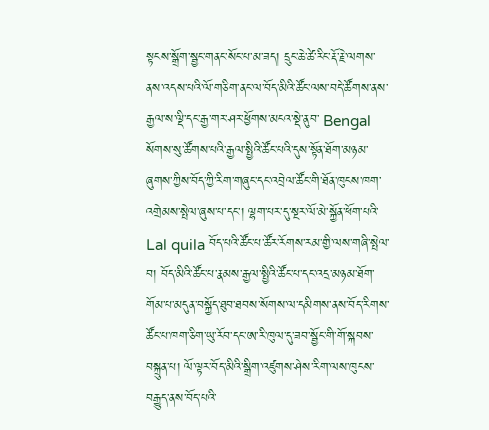སྟངས་སྒྲོག་སྦྱང་གནང་སོང་པ་མ་ཟད། དྲུང་ཆེ་ཚེ་རིང་རྡོ་རྗེ་ལགས་ནས་འདས་པའི་ལོ་གཅིག་ནང་ལ་བོད་མིའི་ཚོང་ལས་བདེ་ཚོགས་ནས་རྒྱལ་ས་ལྡི་དང་རྒྱ་གར་ཤར་ཕྱོགས་མངའ་སྡེ་ནུབ་ Bengal སོགས་སུ་ཚོགས་པའི་རྒྱལ་སྤྱིའི་ཚོང་པའི་དུས་སྟོན་ཐོག་མཉམ་ཞུགས་ཀྱིས་བོད་ཀྱི་རིག་གཞུང་དང་འབྲེལ་ཚོང་གི་ཐོན་ཁུངས་ཁག་འགྲེམས་སྤེལ་ཞུས་པ་དང་། ལྷག་པར་དུ་སྔར་ལོ་མེ་སྐྱོན་ཕོག་པའི་ Lal quila བོད་པའི་ཚོང་པ་ཚོར་རོགས་རམ་གྱི་ལས་གཞི་སྤེལ་བ། བོད་མིའི་ཚོང་པ་རྣམས་རྒྱལ་སྤྱིའི་ཚོང་པ་དང་འདྲ་མཉམ་ཐོག་གོམ་པ་མདུན་བསྐྱོད་ཐུབ་ཐབས་སོགས་ལ་དམིགས་ནས་བོད་རིགས་ཚོང་པ་ཁག་ཅིག་ཡུ་རོབ་དང་ཨ་རི་ཁུལ་དུ་ཟབ་སྦྱོང་གི་གོ་སྐབས་བསྐྲུན་པ། ལོ་ལྟར་བོད་མིའི་སྒྲིག་འཛུགས་ཤེས་རིག་ལས་ཁུངས་བརྒྱུད་ནས་བོད་པའི་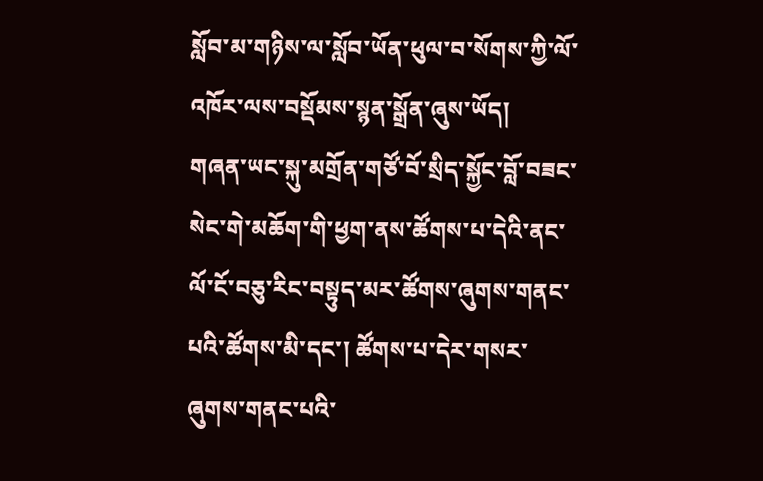སློབ་མ་གཉིས་ལ་སློབ་ཡོན་ཕུལ་བ་སོགས་ཀྱི་ལོ་འཁོར་ལས་བསྡོམས་སྙན་སྒྲོན་ཞུས་ཡོད།
གཞན་ཡང་སྐུ་མགྲོན་གཙོ་བོ་སྲིད་སྐྱོང་བློ་བཟང་སེང་གེ་མཆོག་གི་ཕྱག་ནས་ཚོགས་པ་དེའི་ནང་ལོ་ངོ་བཅུ་རིང་བསྟུད་མར་ཚོགས་ཞུགས་གནང་པའི་ཚོགས་མི་དང་། ཚོགས་པ་དེར་གསར་ཞུགས་གནང་པའི་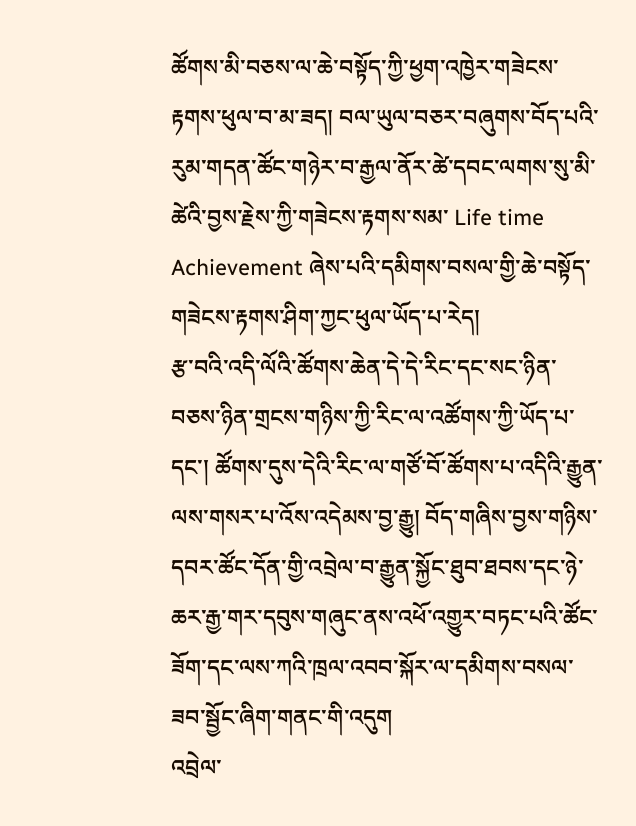ཚོགས་མི་བཅས་ལ་ཆེ་བསྟོད་ཀྱི་ཕྱག་འཁྱེར་གཟེངས་རྟགས་ཕུལ་བ་མ་ཟད། བལ་ཡུལ་བཅར་བཞུགས་བོད་པའི་རུམ་གདན་ཚོང་གཉེར་བ་རྒྱལ་ནོར་ཚེ་དབང་ལགས་སུ་མི་ཚེའི་བྱས་རྗེས་ཀྱི་གཟེངས་རྟགས་སམ་ Life time Achievement ཞེས་པའི་དམིགས་བསལ་གྱི་ཆེ་བསྟོད་གཟེངས་རྟགས་ཤིག་ཀྱང་ཕུལ་ཡོད་པ་རེད།
རྩ་བའི་འདི་ལོའི་ཚོགས་ཆེན་དེ་དེ་རིང་དང་སང་ཉིན་བཅས་ཉིན་གྲངས་གཉིས་ཀྱི་རིང་ལ་འཚོགས་ཀྱི་ཡོད་པ་དང་། ཚོགས་དུས་དེའི་རིང་ལ་གཙོ་བོ་ཚོགས་པ་འདིའི་རྒྱུན་ལས་གསར་པ་འོས་འདེམས་བྱ་རྒྱུ། བོད་གཞིས་བྱས་གཉིས་དབར་ཚོང་དོན་གྱི་འབྲེལ་བ་རྒྱུན་སྐྱོང་ཐུབ་ཐབས་དང་ཉེ་ཆར་རྒྱ་གར་དབུས་གཞུང་ནས་འཕོ་འགྱུར་བཏང་པའི་ཚོང་ཟོག་དང་ལས་ཀའི་ཁྲལ་འབབ་སྐོར་ལ་དམིགས་བསལ་ཟབ་སྦྱོང་ཞིག་གནང་གི་འདུག
འབྲེལ་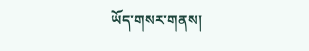ཡོད་གསར་གནས།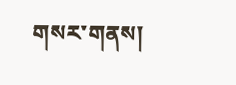གསར་གནས།